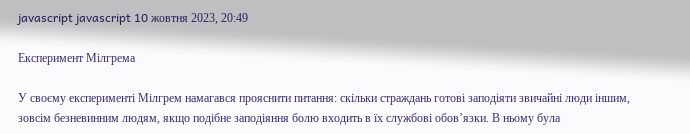javascript javascript 10 жовтня 2023, 20:49

Експеримент Мілгрема

У своєму експерименті Мілгрем намагався прояснити питання: скільки страждань готові заподіяти звичайні люди іншим, зовсім безневинним людям, якщо подібне заподіяння болю входить в їх службові обов’язки. В ньому була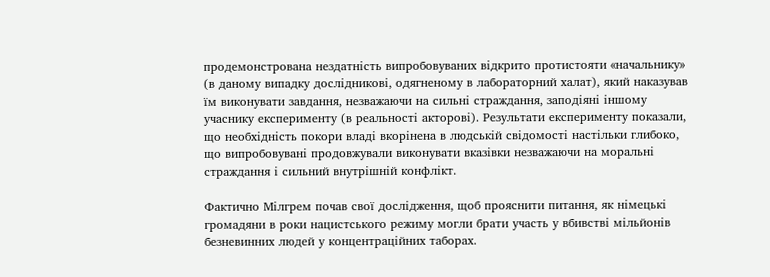продемонстрована нездатність випробовуваних відкрито протистояти «начальнику» (в даному випадку дослідникові, одягненому в лабораторний халат), який наказував їм виконувати завдання, незважаючи на сильні страждання, заподіяні іншому учаснику експерименту (в реальності акторові). Результати експерименту показали, що необхідність покори владі вкорінена в людській свідомості настільки глибоко, що випробовувані продовжували виконувати вказівки незважаючи на моральні страждання і сильний внутрішній конфлікт.

Фактично Мілгрем почав свої дослідження, щоб прояснити питання, як німецькі громадяни в роки нацистського режиму могли брати участь у вбивстві мільйонів безневинних людей у концентраційних таборах.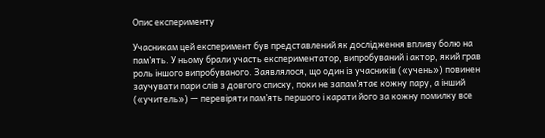Опис експерименту

Учасникам цей експеримент був представлений як дослідження впливу болю на пам’ять. У ньому брали участь експериментатор, випробуваний і актор, який грав роль іншого випробуваного. Заявлялося, що один із учасників («учень») повинен заучувати пари слів з довгого списку, поки не запам’ятає кожну пару, а інший («учитель») — перевіряти пам’ять першого і карати його за кожну помилку все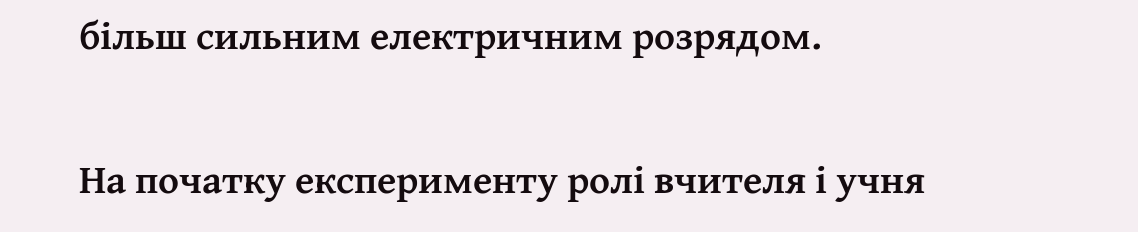більш сильним електричним розрядом.

На початку експерименту ролі вчителя і учня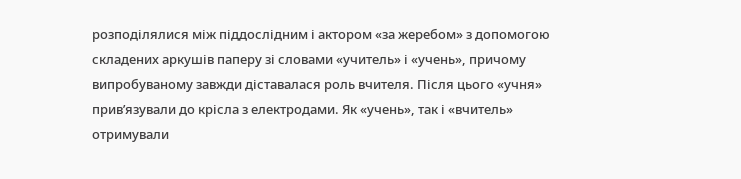розподілялися між піддослідним і актором «за жеребом» з допомогою складених аркушів паперу зі словами «учитель» і «учень», причому випробуваному завжди діставалася роль вчителя. Після цього «учня» прив’язували до крісла з електродами. Як «учень», так і «вчитель» отримували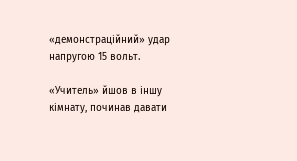«демонстраційний» удар напругою 15 вольт.

«Учитель» йшов в іншу кімнату, починав давати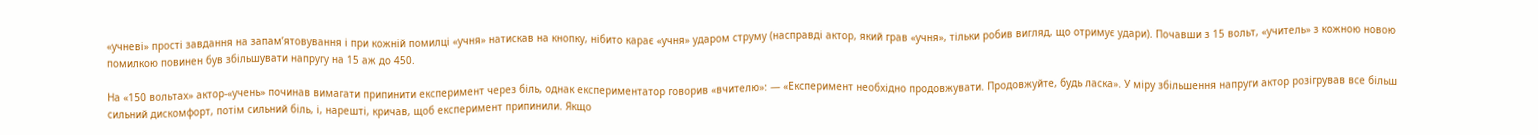«учневі» прості завдання на запам’ятовування і при кожній помилці «учня» натискав на кнопку, нібито карає «учня» ударом струму (насправді актор, який грав «учня», тільки робив вигляд, що отримує удари). Почавши з 15 вольт, «учитель» з кожною новою помилкою повинен був збільшувати напругу на 15 аж до 450.

На «150 вольтах» актор-«учень» починав вимагати припинити експеримент через біль, однак експериментатор говорив «вчителю»: — «Експеримент необхідно продовжувати. Продовжуйте, будь ласка». У міру збільшення напруги актор розігрував все більш сильний дискомфорт, потім сильний біль, і, нарешті, кричав, щоб експеримент припинили. Якщо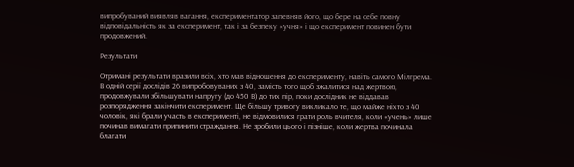випробуваний виявляв вагання, експериментатор запевняв його, що бере на себе повну відповідальність як за експеримент, так і за безпеку «учня» і що експеримент повинен бути продовжений.

Результати

Отримані результати вразили всіх, хто мав відношення до експерименту, навіть самого Мілгрема. В одній серії дослідів 26 випробовуваних з 40, замість того щоб зжалитися над жертвою, продовжували збільшувати напругу (до 450 В) до тих пір, поки дослідник не віддавав розпорядження закінчити експеримент. Ще більшу тривогу викликало те, що майже ніхто з 40 чоловік, які брали участь в експерименті, не відмовилися грати роль вчителя, коли «учень» лише починав вимагати припинити страждання. Не зробили цього і пізніше, коли жертва починала благати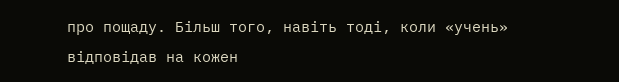про пощаду. Більш того, навіть тоді, коли «учень» відповідав на кожен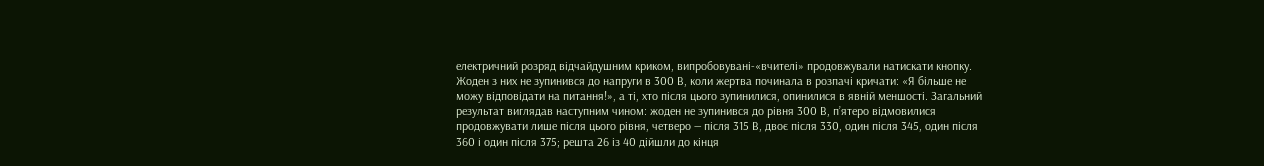електричний розряд відчайдушним криком, випробовувані-«вчителі» продовжували натискати кнопку. Жоден з них не зупинився до напруги в 300 В, коли жертва починала в розпачі кричати: «Я більше не можу відповідати на питання!», а ті, хто після цього зупинилися, опинилися в явній меншості. Загальний результат виглядав наступним чином: жоден не зупинився до рівня 300 В, п’ятеро відмовилися продовжувати лише після цього рівня, четверо — після 315 В, двоє після 330, один після 345, один після 360 і один після 375; решта 26 із 40 дійшли до кінця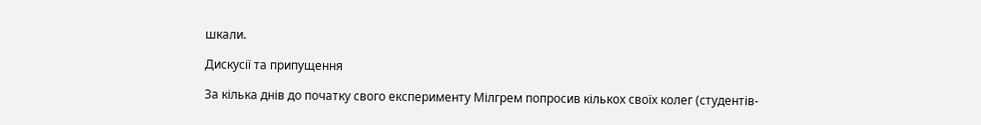шкали.

Дискусії та припущення

За кілька днів до початку свого експерименту Мілгрем попросив кількох своїх колег (студентів-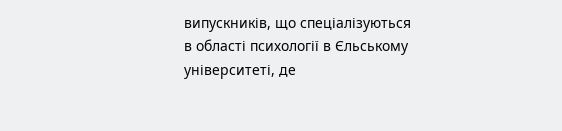випускників, що спеціалізуються в області психології в Єльському університеті, де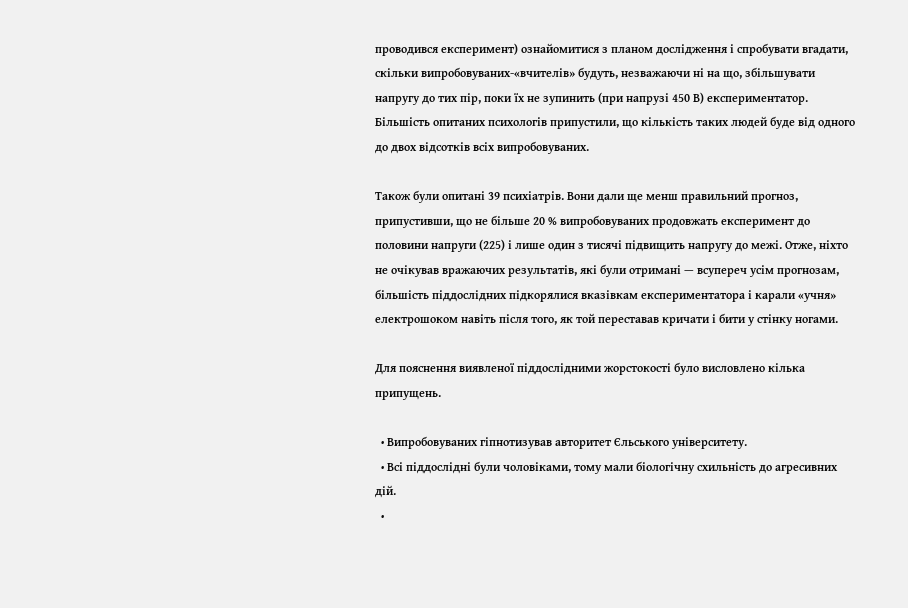проводився експеримент) ознайомитися з планом дослідження і спробувати вгадати, скільки випробовуваних-«вчителів» будуть, незважаючи ні на що, збільшувати напругу до тих пір, поки їх не зупинить (при напрузі 450 В) експериментатор. Більшість опитаних психологів припустили, що кількість таких людей буде від одного до двох відсотків всіх випробовуваних.

Також були опитані 39 психіатрів. Вони дали ще менш правильний прогноз, припустивши, що не більше 20 % випробовуваних продовжать експеримент до половини напруги (225) і лише один з тисячі підвищить напругу до межі. Отже, ніхто не очікував вражаючих результатів, які були отримані — всупереч усім прогнозам, більшість піддослідних підкорялися вказівкам експериментатора і карали «учня» електрошоком навіть після того, як той переставав кричати і бити у стінку ногами.

Для пояснення виявленої піддослідними жорстокості було висловлено кілька припущень.

  • Випробовуваних гіпнотизував авторитет Єльського університету.
  • Всі піддослідні були чоловіками, тому мали біологічну схильність до агресивних дій.
  •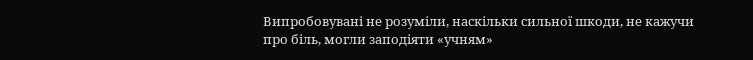Випробовувані не розуміли, наскільки сильної шкоди, не кажучи про біль, могли заподіяти «учням»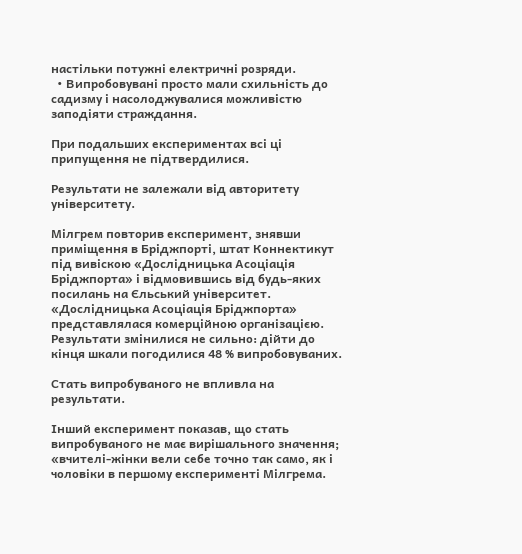настільки потужні електричні розряди.
  • Випробовувані просто мали схильність до садизму і насолоджувалися можливістю заподіяти страждання.

При подальших експериментах всі ці припущення не підтвердилися.

Результати не залежали від авторитету університету.

Мілгрем повторив експеримент, знявши приміщення в Бріджпорті, штат Коннектикут під вивіскою «Дослідницька Асоціація Бріджпорта» і відмовившись від будь-яких посилань на Єльський університет. «Дослідницька Асоціація Бріджпорта» представлялася комерційною організацією. Результати змінилися не сильно: дійти до кінця шкали погодилися 48 % випробовуваних.

Стать випробуваного не впливла на результати.

Інший експеримент показав, що стать випробуваного не має вирішального значення; «вчителі-жінки вели себе точно так само, як і чоловіки в першому експерименті Мілгрема.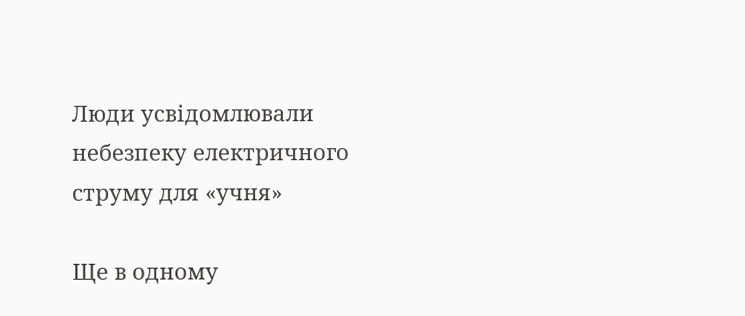Люди усвідомлювали небезпеку електричного струму для «учня»

Ще в одному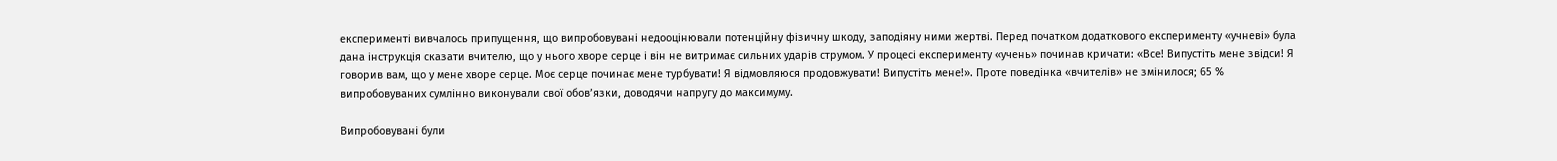експерименті вивчалось припущення, що випробовувані недооцінювали потенційну фізичну шкоду, заподіяну ними жертві. Перед початком додаткового експерименту «учневі» була дана інструкція сказати вчителю, що у нього хворе серце і він не витримає сильних ударів струмом. У процесі експерименту «учень» починав кричати: «Все! Випустіть мене звідси! Я говорив вам, що у мене хворе серце. Моє серце починає мене турбувати! Я відмовляюся продовжувати! Випустіть мене!». Проте поведінка «вчителів» не змінилося; 65 % випробовуваних сумлінно виконували свої обов’язки, доводячи напругу до максимуму.

Випробовувані були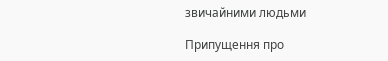звичайними людьми

Припущення про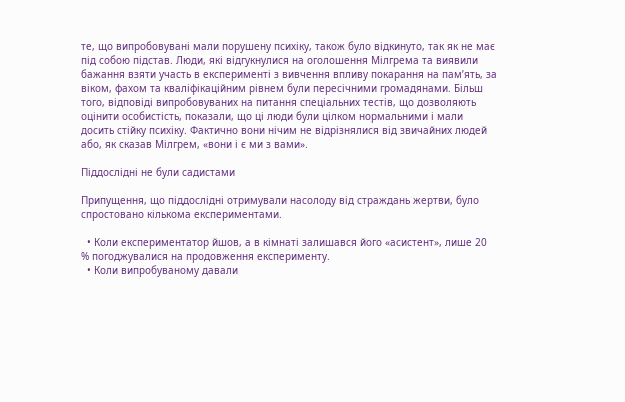те, що випробовувані мали порушену психіку, також було відкинуто, так як не має під собою підстав. Люди, які відгукнулися на оголошення Мілгрема та виявили бажання взяти участь в експерименті з вивчення впливу покарання на пам’ять, за віком, фахом та кваліфікаційним рівнем були пересічними громадянами. Більш того, відповіді випробовуваних на питання спеціальних тестів, що дозволяють оцінити особистість, показали, що ці люди були цілком нормальними і мали досить стійку психіку. Фактично вони нічим не відрізнялися від звичайних людей або, як сказав Мілгрем, «вони і є ми з вами».

Піддослідні не були садистами

Припущення, що піддослідні отримували насолоду від страждань жертви, було спростовано кількома експериментами.

  • Коли експериментатор йшов, а в кімнаті залишався його «асистент», лише 20 % погоджувалися на продовження експерименту.
  • Коли випробуваному давали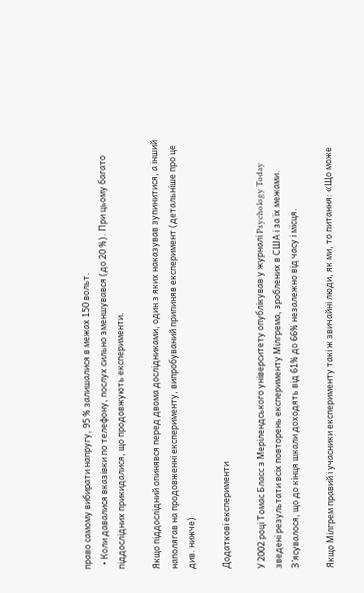право самому вибирати напругу, 95 % залишалися в межах 150 вольт.
  • Коли давалися вказівки по телефону, послух сильно зменшувався (до 20 %). При цьому багато піддослідних прикидалися, що продовжують експерименти.

Якщо піддослідний опинявся перед двома дослідниками, один з яких наказував зупинитися, а інший наполягав на продовженні експерименту, випробуваний припиняв експеримент (детальніше про це див. нижче)

Додаткові експерименти

У 2002 році Томас Бласс з Мерілендського університету опублікував у журналі Psychology Today зведені результати всіх повторень експерименту Мілгрема, зроблених в США і за їх межами. З’ясувалося, що до кінця шкали доходять від 61% до 66% незалежно від часу і місця.

Якщо Мілгрем правий і учасники експерименту такі ж звичайні люди, як ми, то питання: «Що може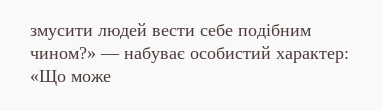змусити людей вести себе подібним чином?» — набуває особистий характер: «Що може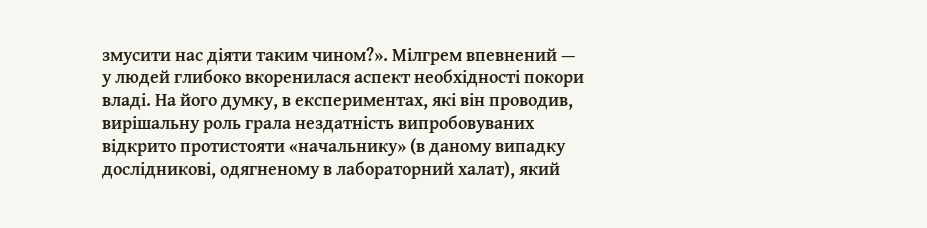змусити нас діяти таким чином?». Мілгрем впевнений — у людей глибоко вкоренилася аспект необхідності покори владі. На його думку, в експериментах, які він проводив, вирішальну роль грала нездатність випробовуваних відкрито протистояти «начальнику» (в даному випадку дослідникові, одягненому в лабораторний халат), який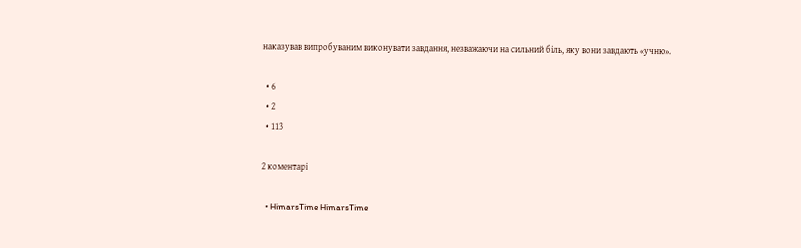наказував випробуваним виконувати завдання, незважаючи на сильний біль, яку вони завдають «учню».

  • 6
  • 2
  • 113

2 коментарі

  • HimarsTime HimarsTime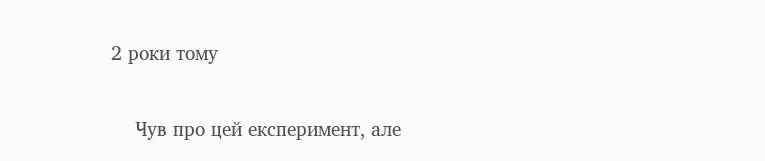2 роки тому

    Чув про цей експеримент, але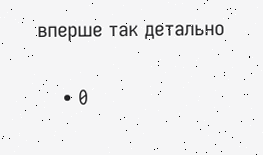вперше так детально

    • 0